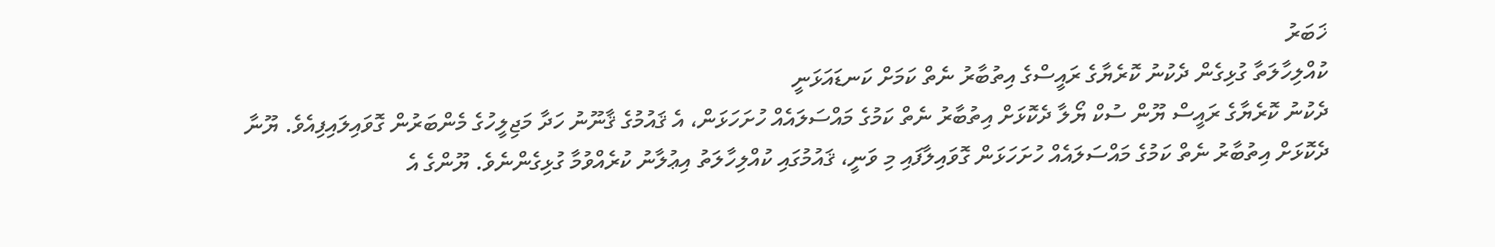ޚަބަރު
ކުއްލިހާލަތާ ގުޅިގެން ދެކުނު ކޮރެޔާގެ ރައީސްގެ އިތުބާރު ނެތް ކަމަށް ކަނޑައަޅަނީ
ދެކުނު ކޮރެޔާގެ ރައީސް ޔޫން ސުކް ޔޯލާ ދެކޮޅަށް އިތުބާރު ނެތް ކަމުގެ މައްސަލައެއް ހުށަހަޅަން، އެ ޤައުމުގެ ޤާނޫނު ހަދާ މަޖިލީހުގެ މެންބަރުން ގޮވައިލައިފިއެވެ. ޔޫނާ ދެކޮޅަށް އިތުބާރު ނެތް ކަމުގެ މައްސަލައެއް ހުށަހަޅަން ގޮވައިލާފައި މި ވަނީ، ޤައުމުގައި ކުއްލިހާލަތު އިޢުލާނު ކުރެއްވުމާ ގުޅިގެންނެވެ. ޔޫންގެ އެ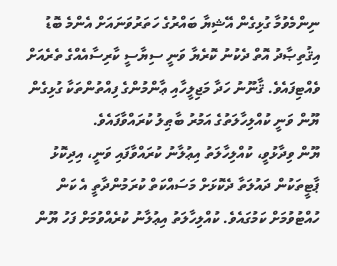ނިންމެވުމާ ގުޅިގެން އޭޝިޔާ ބައްރުގެ ހަތަރުވަނައަށް އެންމެ ބޮޑު އިޤުތިޞާދު އޮތް ދެކުނު ކޮރެޔާ ވަނީ ސިޔާސީ ކާރިސާއެއްގެ ތެރެއަށް ވެއްޓިފައެވެ. ޤާނޫނު ހަދާ މަޖިލީހާއި ޢާންމުންގެ ފިއްތުންތަކާ ގުޅިގެން ޔޫން ވަނީ ކުއްލިހާލަތުގެ އަމުރު ބާޠިލު ކުރައްވާފައެވެ.
ޔޫން ވިދާޅުވީ، ކުއްލިހާލަތު އިޢުލާނު ކުރައްވާފައި ވަނީ، އިދިކޮޅު ޕާޓީތަކުން ދައުލަތާ ދެކޮޅަށް މަސައްކަތް ކުރަމުންދާތީ އެ ކަން ހުއްޓުވުމަށް ކަމުގައެވެ. ކުއްލިހާލަތު އިޢުލާނު ކުރެއްވުމަށް ފަހު ޔޫން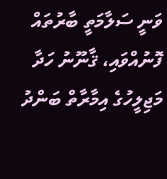ވަނީ ސަލާމަތީ ބާރުތައް ފޮނުއްވައި، ޤާނޫނު ހަދާ މަޖިލީހުގެ އިމާރާތް ބަންދު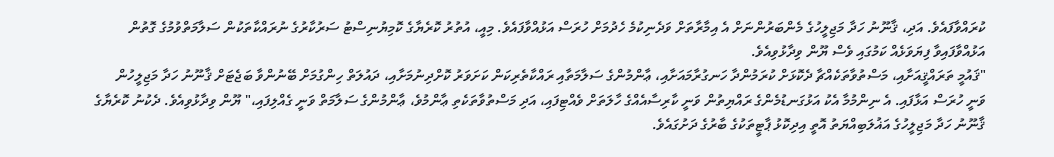ކުރައްވާފައެވެ. އަދި، ޤާނޫނު ހަދާ މަޖިލީހުގެ މެންބަރުންނަށް އެ އިމާރާތަށް ވަދެނިކުމެ ހެދުމަށް ހުރަސް އަޅުއްވާފައެވެ. މިއީ، އުތުރު ކޮރެޔާގެ ކޮމިޔުނިސްޓު ސަރުކާރުގެ ނުރައްކާތަކުން ސަލާމަތްވުމުގެ ގޮތުން އަޅުއްވާފައިވާ ފިޔަވަޅެއް ކަމުގައި ވެސް ޔޫން ވިދާޅުވިއެވެ.
"ޤައުމީ ތަރައްޤީއަށާއި، މަސްތުވާތަކެއްޗާ ދެކޮޅަށް ކުރަމުންދާ ހަނގުރާމައަށާއި، ޢާންމުންގެ ސަލާމަތާއި ރައްކާތެރިކަން ކަށަވަރު ކޮށްދިނުމަށާއި، ދައުލަތް ހިންގުމަށް ބޭނުންވާ ބަޖެޓަށް ޤާނޫނު ހަދާ މަޖިލީހުން ވަނީ ހުރަސް އަޅާފައި. އެ ނިންމުމާ އެކު އަޅުގަނޑުމެންގެ ރައްޔިތުން ވަނީ ކާރިސާއެއްގެ ހާލަތަށް ވެއްޓިފައި، އަދި މަސްތުވާތަކެތި ޢާންމުވެ، ޢާންމުންގެ ސަލާމަތް ވަނީ ގެއްލިފައި،" ޔޫން ވިދާޅުވިއެވެ. ދެކުނު ކޮރެޔާގެ ޤާނޫނު ހަދާ މަޖިލީހުގެ އަޣުލަބިއްޔަތު އޮތީ އިދިކޮޅު ޕާޓީތަކުގެ ބާރުގެ ދަށުގައެވެ.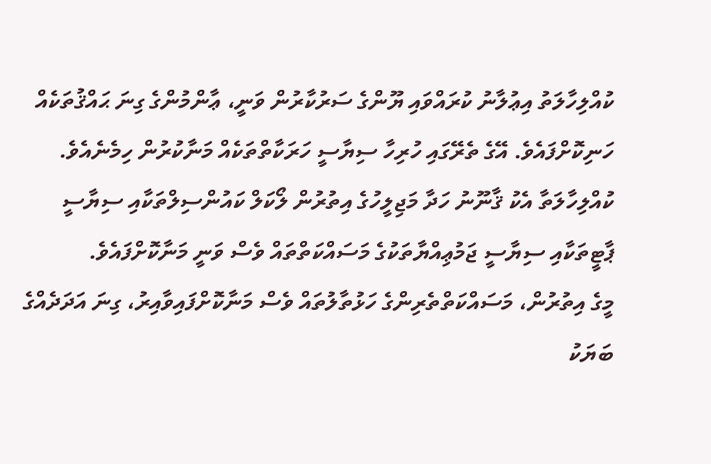ކުއްލިހާލަތު އިޢުލާނު ކުރައްވައި ޔޫންގެ ސަރުކާރުން ވަނީ، ޢާންމުންގެ ގިނަ ޙައްޤުތަކެއް ހަނިކޮށްފައެވެ. އޭގެ ތެރޭގައި ހުރިހާ ސިޔާސީ ހަރަކާތްތަކެއް މަނާކުރުން ހިމެނެއެވެ. ކުއްލިހާލަތާ އެކު ޤާނޫނު ހަދާ މަޖިލީހުގެ އިތުރުން ލޯކަލް ކައުންސިލްތަކާއި ސިޔާސީ ޕާޓީތަކާއި ސިޔާސީ ޖަމުޢިއްޔާތަކުގެ މަސައްކަތްތައް ވެސް ވަނީ މަނާކޮށްފައެވެ.
މީގެ އިތުރުން، މަސައްކަތްތެރިންގެ ހަޅުތާލުތައް ވެސް މަނާކޮށްފައިވާއިރު، ގިނަ އަދަދެއްގެ ބަޔަކު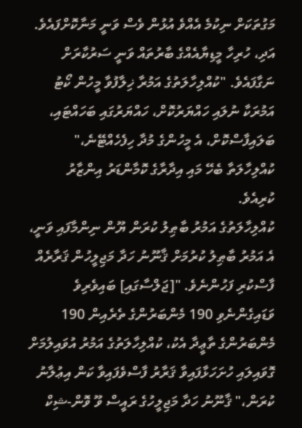މަގުތަކަށް ނިކުމެ އެއްވެ އުޅުން ވެސް ވަނީ މަނާކޮށްފައެވެ. އަދި، ހުރިހާ މީޑިޔާއެއްގެ ބާރުތައް ވަނީ ސަރުކާރަށް ނަގާފައެވެ. "ކުއްލިހާލަތުގެ އަމުރާ ޚިލާފުވާ މީހުން ކޯޓު އަމުރަކާ ނުލައި ހައްޔަރުކޮށް، ހައްޔަރުގައި ބަހައްޓައި، ބަލައިފާސްކޮށް، އެ މީހުންގެ މުދާ ހިފެހެއްޓޭނެ،" ކުއްލިހާލަތާ ބެހޭ މައި އިދާރާގެ ކޮމާންޑަރު އިންޒާރު ކުރިއެވެ.
ކުއްލިހާލަތުގެ އަމުރު ބާޠިލު ކުރަން ޔޫން ނިންމާފައި ވަނީ، އެ އަމުރު ބާޠިލު ކުރުމަށް ޤާނޫނު ހަދާ މަޖިލީހުން ޤަރާރެއް ފާސްކުރި ފަހުންނެވެ. "[ޖަލްސާގައި] ބައިވެރިވެ ވަޑައިގެންނެވި 190 މެންބަރުންގެ ތެރެއިން 190 މެންބަރުންގެ ތާޢީދާ އެކު، ކުއްލިހާލަތުގެ އަމުރު އުވައިލުމަށް ގޮވައިލައި ހުށަހަޅާފައިވާ ޤަރާރު ފާސްވެފައިވާ ކަން އިޢުލާނު ކުރަން،" ޤާނޫނު ހަދާ މަޖިލީހުގެ ރައީސް ވޫ ވޮން-ޝިކް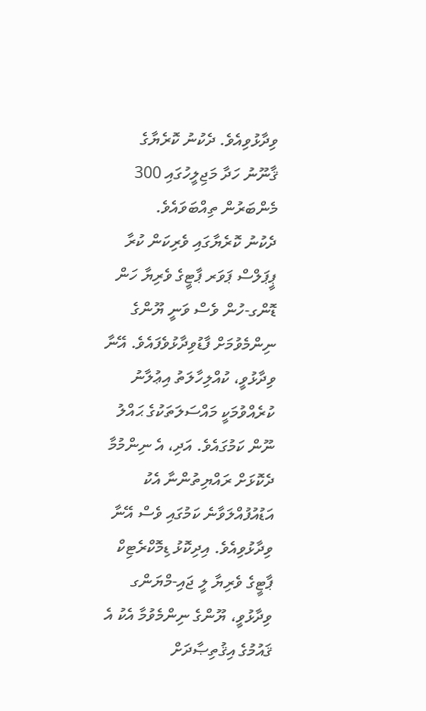ވިދާޅުވިއެވެ. ދެކުނު ކޮރެޔާގެ ޤާނޫނު ހަދާ މަޖިލީހުގައި 300 މެންބަރުން ތިއްބަވައެވެ.
ދެކުނު ކޮރެޔާގައި ވެރިކަން ކުރާ ޕީޕަލްސް ޕަވަރ ޕާޓީގެ ވެރިޔާ ހަން ޑޮންގ-ހުން ވެސް ވަނީ ޔޫންގެ ނިންމެވުމަށް ފާޑުވިދާޅުވެފައެވެ. އޭނާ ވިދާޅުވީ، ކުއްލިހާލަތު އިޢުލާނު ކުރެއްވުމަކީ މައްސަލަތަކުގެ ޙައްލު ނޫން ކަމުގައެވެ. އަދި، އެ ނިންމުމާ ދެކޮޅަށް ރައްޔިތުންނާ އެކު އަޑުއުފުއްލަވާނެ ކަމުގައި ވެސް އޭނާ ވިދާޅުވިއެވެ. އިދިކޮޅު ޑިމޮކްރެޓިކް ޕާޓީގެ ވެރިޔާ ލީ ޖައި-މްޔަންގ ވިދާޅުވީ، ޔޫންގެ ނިންމެވުމާ އެކު އެ ޤައުމުގެ އިޤުތިޞާދަށް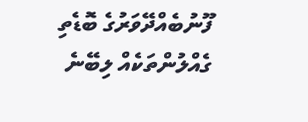ފޫނުބެއްދޭވަރުގެ ބޮޑެތި ގެއްލުންތަކެއް ލިބޭނެ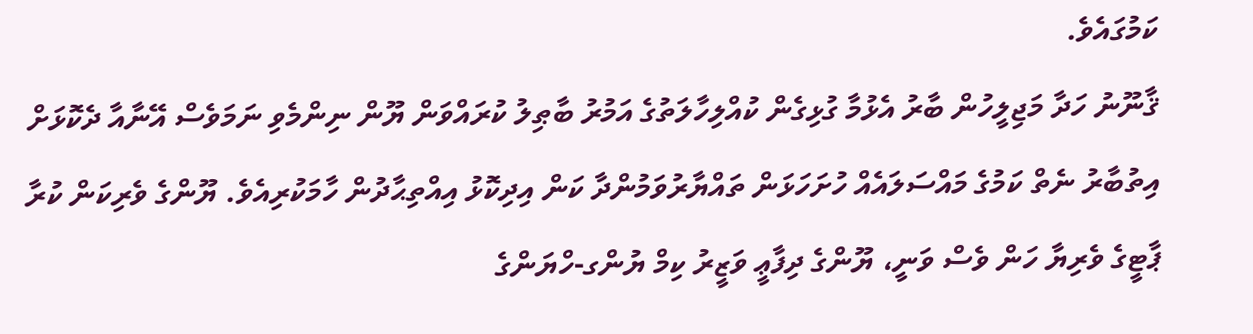ކަމުގައެވެ.
ޤާނޫނު ހަދާ މަޖިލީހުން ބާރު އެޅުމާ ގުޅިގެން ކުއްލިހާލަތުގެ އަމުރު ބާޠިލު ކުރައްވަން ޔޫން ނިންމެވި ނަމަވެސް އޭނާއާ ދެކޮޅަށް އިތުބާރު ނެތް ކަމުގެ މައްސަލައެއް ހުށަހަޅަން ތައްޔާރުވަމުންދާ ކަން އިދިކޮޅު އިއްތިޙާދުން ހާމަކުރިއެވެ. ޔޫންގެ ވެރިކަން ކުރާ ޕާޓީގެ ވެރިޔާ ހަން ވެސް ވަނީ، ޔޫންގެ ދިފާޢީ ވަޒީރު ކިމް ޔުންގ-ހްޔަންގެ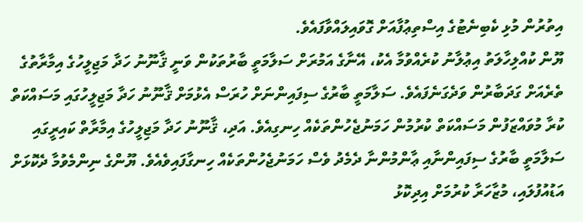އިތުރުން މުޅި ކެބިނެޓުގެ އިސްތިޢުފާއަށް ގޮވައިލައްވާފައެވެ.
ޔޫން ކުއްލިހާލަތު އިޢުލާނު ކުރެއްވުމާ އެކު، އޭނާގެ އަމުރަށް ސަލާމަތީ ބާރުތަކުން ވަނީ ޤާނޫނު ހަދާ މަޖިލީހުގެ އިމާރާތުގެ ތެރެއަށް ގަދަބާރުން ވަދެގަނެފައެވެ. ސަލާމަތީ ބާރުގެ ސިފައިންނަށް ހުރަސް އެޅުމަށް ޤާނޫނު ހަދާ މަޖިލީހުގައި މަސައްކަތް ކުރާ މުވައްޒަފުން މަސައްކަތް ކުރުމުން ހަމަނުޖެހުންތަކެއް ހިނގިއެވެ. އަދި، ޤާނޫނު ހަދާ މަޖިލީހުގެ އިމާރާތް ކައިރީގައި ސަލާމަތީ ބާރުގެ ސިފައިންނާއި ޢާންމުންނާ ދެމެދު ވެސް ހަމަނުޖެހުންތަކެއް ހިނގާފައިވެއެވެ. ޔޫންގެ ނިންމެވުމާ ދެކޮޅަށް އަޑުއުފުލައި، މުޒާހަރާ ކުރުމަށް އިދިކޮޅު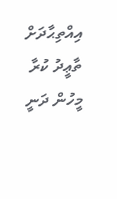އިއްތިޙާދަށް ތާޢީދު ކުރާ މީހުން ދަނީ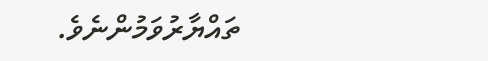ތައްޔާރުވަމުންނެވެ.